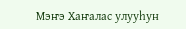Мэҥэ Хаҥалас улууһун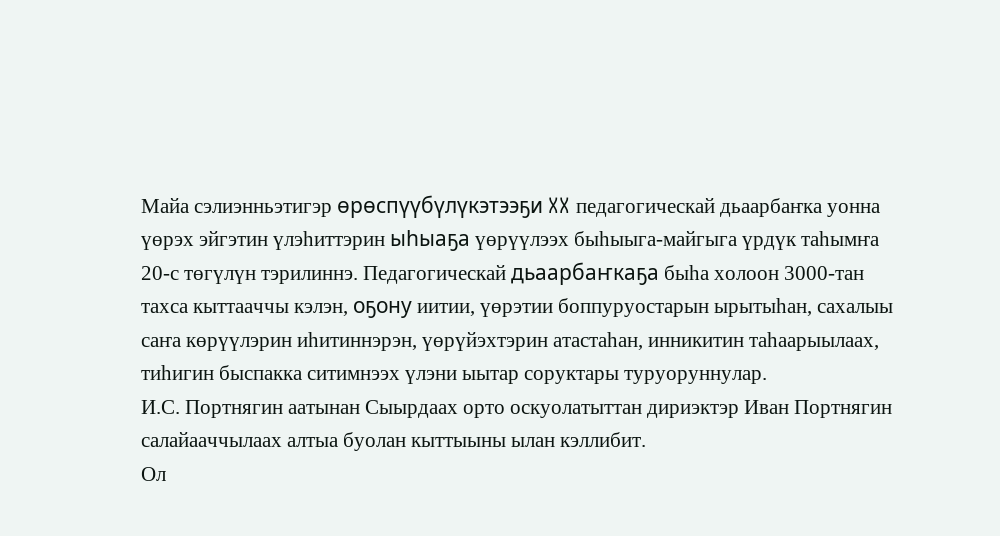Майа сэлиэнньэтигэр өрөспүүбүлүкэтээҕи XX педагогическай дьаарбаҥка уонна үөрэх эйгэтин үлэһиттэрин ыһыаҕа үөрүүлээх быһыыга-майгыга үрдүк таһымҥа 20-с төгүлүн тэрилиннэ. Педагогическай дьаарбаҥкаҕа быһа холоон 3000-тан тахса кыттааччы кэлэн, оҕону иитии, үөрэтии боппуруостарын ырытыһан, сахалыы саҥа көрүүлэрин иһитиннэрэн, үөрүйэхтэрин атастаһан, инникитин таһаарыылаах, тиһигин быспакка ситимнээх үлэни ыытар соруктары туруоруннулар.
И.С. Портнягин аатынан Сыырдаах орто оскуолатыттан дириэктэр Иван Портнягин салайааччылаах алтыа буолан кыттыыны ылан кэллибит.
Ол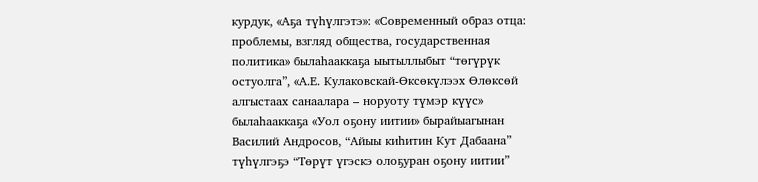курдук, «Аҕа түһүлгэтэ»: «Современный образ отца: проблемы, взгляд общества, государственная политика» былаһааккаҕа ыытыллыбыт “төгүрүк остуолга”, «А.Е. Кулаковскай-Өксөкүлээх Өлөксөй алгыстаах санаалара – норуоту түмэр күүс» былаһааккаҕа «Уол оҕону иитии» бырайыагынан Василий Андросов, “Айыы киһитин Кут Дабаана” түһүлгэҕэ “Төрүт үгэскэ олоҕуран оҕону иитии”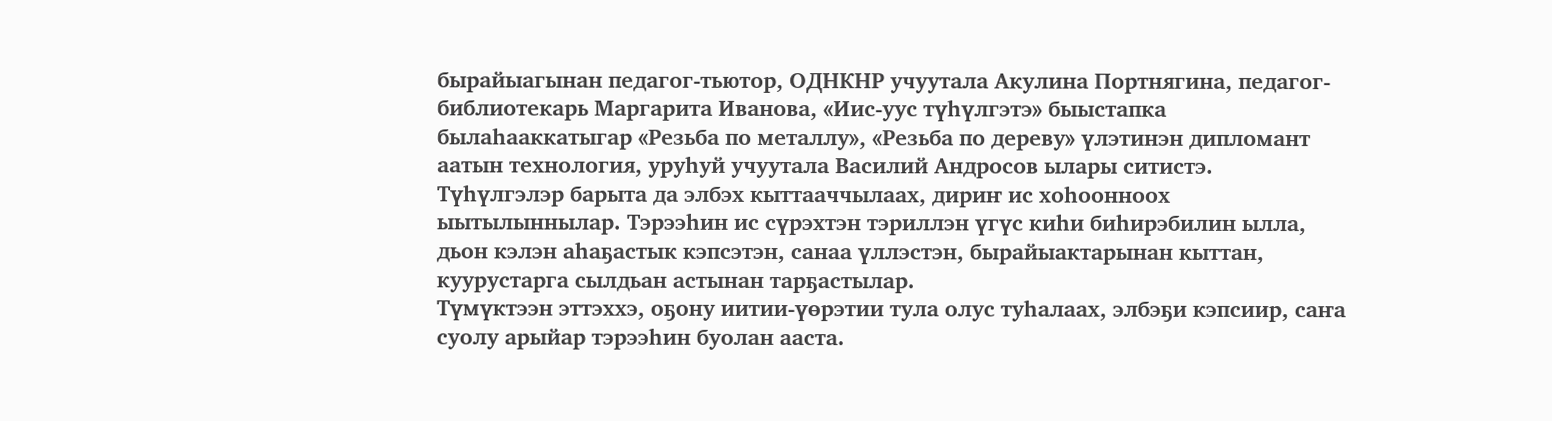бырайыагынан педагог-тьютор, ОДНКНР учуутала Акулина Портнягина, педагог-библиотекарь Маргарита Иванова, «Иис-уус түһүлгэтэ» быыстапка былаһааккатыгар «Резьба по металлу», «Резьба по дереву» үлэтинэн дипломант аатын технология, уруһуй учуутала Василий Андросов ылары ситистэ.
Түһүлгэлэр барыта да элбэх кыттааччылаах, дириҥ ис хоһоонноох ыытылыннылар. Тэрээһин ис сүрэхтэн тэриллэн үгүс киһи биһирэбилин ылла, дьон кэлэн аһаҕастык кэпсэтэн, санаа үллэстэн, бырайыактарынан кыттан, куурустарга сылдьан астынан тарҕастылар.
Түмүктээн эттэххэ, оҕону иитии-үөрэтии тула олус туһалаах, элбэҕи кэпсиир, саҥа суолу арыйар тэрээһин буолан ааста.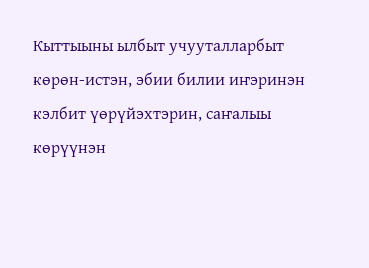Кыттыыны ылбыт учууталларбыт көрөн-истэн, эбии билии иҥэринэн кэлбит үөрүйэхтэрин, саҥалыы көрүүнэн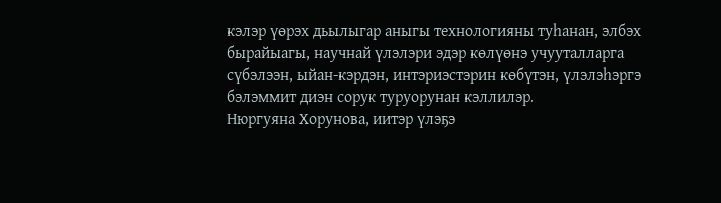кэлэр үөрэх дьылыгар аныгы технологияны туһанан, элбэх бырайыагы, научнай үлэлэри эдэр көлүөнэ учууталларга сүбэлээн, ыйан-кэрдэн, интэриэстэрин көбүтэн, үлэлэһэргэ бэлэммит диэн сорук туруорунан кэллилэр.
Нюргуяна Хорунова, иитэр үлэҕэ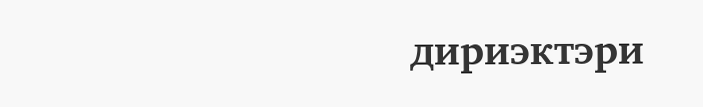дириэктэри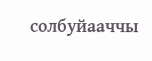солбуйааччы